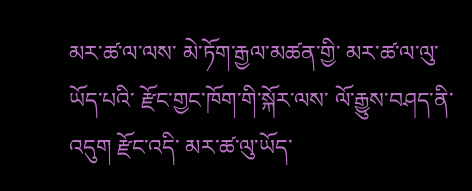མར་ཚ་ལ་ལས་ མེ་ཏོག་རྒྱལ་མཚན་གྱི་ མར་ཚ་ལ་ལུ་ཡོད་པའི་ རྫོང་གྱང་ཁོག་གི་སྐོར་ལས་ ལོ་རྒྱུས་བཤད་ནི་འདུག རྫོང་འདི་ མར་ཚ་ལུ་ཡོད་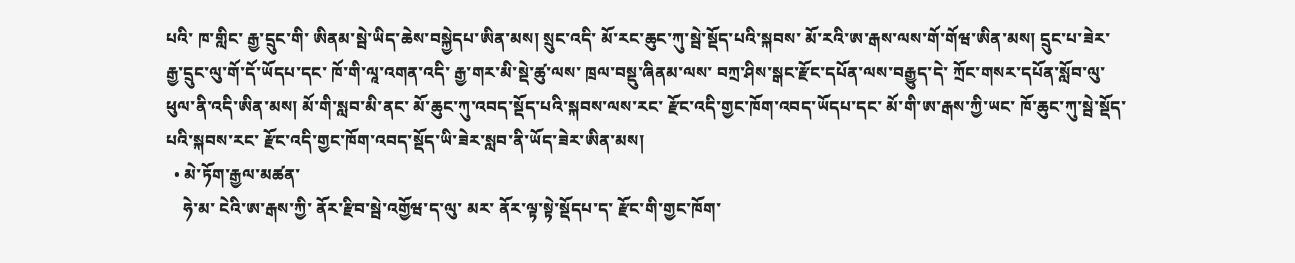པའི་ ཁ་གླིང་ རྒྱ་དྲུང་གི་ ཨིནམ་སྦེ་ཡིད་ཆེས་བསྐྱེདཔ་ཨིན་མས། སྲུང་འདི་ མོ་རང་ཆུང་ཀུ་སྦེ་སྡོད་པའི་སྐབས་ མོ་རའི་ཨ་རྒས་ལས་གོ་གོཝ་ཨིན་མས། དྲུང་པ་ཟེར་ རྒྱ་དྲུང་ལུ་གོ་དོ་ཡོདཔ་དང་ ཁོ་གི་ལཱ་འགན་འདི་ རྒྱ་གར་མི་སྡེ་ཚུ་ལས་ ཁྲལ་བསྡུ་ཞིནམ་ལས་ བཀྲ་ཤིས་སྒང་རྫོང་དཔོན་ལས་བརྒྱུད་དེ་ ཀྲོང་གསར་དཔོན་སློབ་ལུ་ ཕུལ་ནི་འདི་ཨིན་མས། མོ་གི་སླབ་མི་ནང་ མོ་ཆུང་ཀུ་འབད་སྡོད་པའི་སྐབས་ལས་རང་ རྫོང་འདི་གྱང་ཁོག་འབད་ཡོདཔ་དང་ མོ་གི་ཨ་རྒས་ཀྱི་ཡང་ ཁོ་ཆུང་ཀུ་སྦེ་སྡོད་པའི་སྐབས་རང་ རྫོང་འདི་གྱང་ཁོག་འབད་སྡོད་ཡི་ཟེར་སླབ་ནི་ཡོད་ཟེར་ཨིན་མས།
  • མེ་ཏོག་རྒྱལ་མཚན་
    ཧེ་མ་ ངེའི་ཨ་རྒས་ཀྱི་ ནོར་རྫིབ་སྦེ་འགྱོཝ་ད་ལུ་ མར་ ནོར་ལྟ་སྟེ་སྡོདཔ་ད་ རྫོང་གི་གྱང་ཁོག་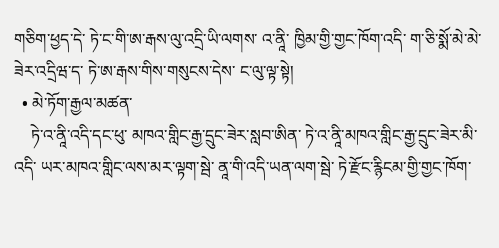གཅིག་ཕྱད་དེ་ ཏེ་ང་གི་ཨ་རྒས་ལུ་འདྲི་ཡི་ལགས་ འ་ནཱི་ ཁྱིམ་གྱི་གྱང་ཁོག་འདི་ ག་ཅི་སྨོ་མེ་མེ་ཟེར་འདྲིཝ་ད་ ཏེ་ཨ་རྒས་གིས་གསུངས་དེས་ ང་ལུ་ལྟ་སྟེ།
  • མེ་ཏོག་རྒྱལ་མཚན་
    ཏེ་འ་ནཱི་འདི་དང་ཕུ་ མཁའ་གླིང་རྒྱ་དྲུང་ཟེར་སླབ་ཨིན་ ཏེ་འ་ནཱི་མཁའ་གླིང་རྒྱ་དྲུང་ཟེར་མི་འདི་ ཡར་མཁའ་གླིང་ལས་མར་ལྟག་སྦེ་ ནཱ་གི་འདི་ཡན་ལག་སྦེ་ ཏེ་རྫོང་རྙིངམ་གྱི་གྱང་ཁོག་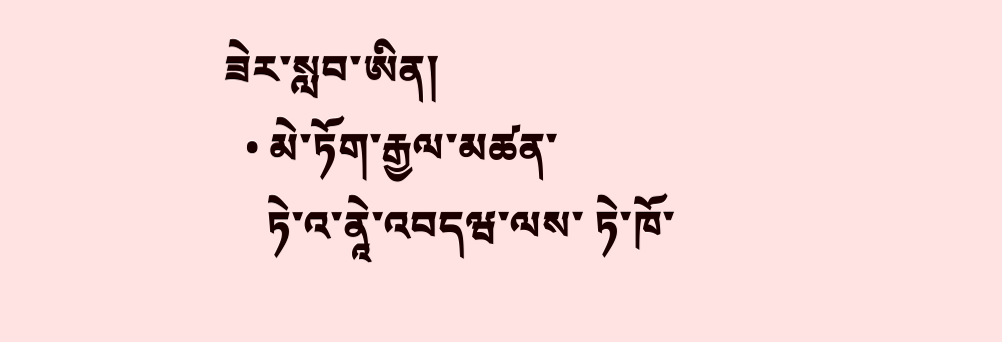ཟེར་སླབ་ཨིན།
  • མེ་ཏོག་རྒྱལ་མཚན་
    ཏེ་འ་ནཱེ་འབདཝ་ལས་ ཏེ་ཁོ་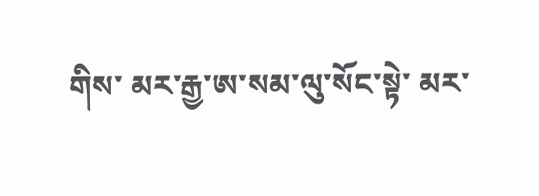གིས་ མར་རྒྱ་ཨ་སམ་ལུ་སོང་སྟེ་ མར་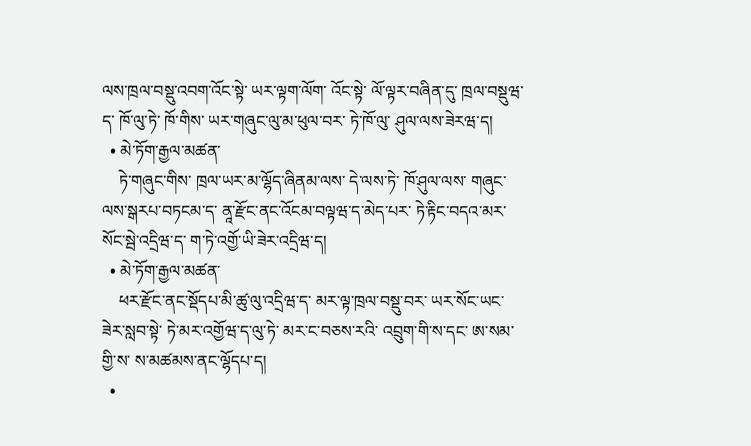ལས་ཁྲལ་བསྡུ་འབག་འོང་སྟེ་ ཡར་ལྟག་ལོག་ འོང་སྟེ་ ལོ་ལྟར་བཞིན་དུ་ ཁྲལ་བསྡུཝ་ད་ ཁོ་ལུ་ཏེ་ ཁོ་གིས་ ཡར་གཞུང་ལུ་མ་ཕུལ་བར་ ཏེ་ཁོ་ལུ་ ཤུལ་ལས་ཟེརཝ་ད།
  • མེ་ཏོག་རྒྱལ་མཚན་
    ཏེ་གཞུང་གིས་ ཁྲལ་ཡར་མ་ལྷོད་ཞིནམ་ལས་ དེ་ལས་ཏེ་ ཁོ་ཤུལ་ལས་ གཞུང་ལས་སྒརཔ་བཏངམ་ད་ ནཱ་རྫོང་ནང་འོངམ་བལྟཝ་ད་མེད་པར་ ཏེ་རྟིང་བདའ་མར་སོང་སྦེ་འདྲིཝ་ད་ ག་ཏེ་འགྱོ་ཡི་ཟེར་འདྲིཝ་ད།
  • མེ་ཏོག་རྒྱལ་མཚན་
    ཕར་རྫོང་ནང་སྡོདཔ་མི་ཚུ་ལུ་འདྲིཝ་ད་ མར་ལྟ་ཁྲལ་བསྡུ་བར་ ཡར་སོང་ཡང་ཟེར་སླབ་སྟེ་ ཏེ་མར་འགྱོཝ་ད་ལུ་ཏེ་ མར་ང་བཅས་རའི་ འབྲུག་གི་ས་དང་ ཨ་སམ་གྱི་ས་ ས་མཚམས་ནང་ལྷོདཔ་ད།
  •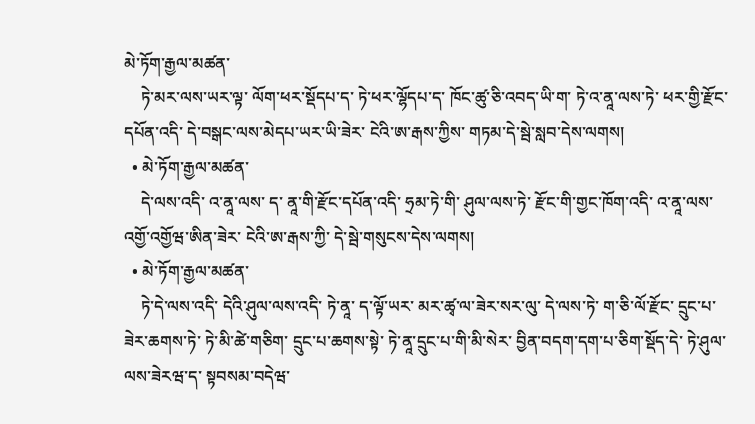མེ་ཏོག་རྒྱལ་མཚན་
    ཏེ་མར་ལས་ཡར་ལྟ་ ལོག་ཕར་སྡོདཔ་ད་ ཏེ་ཕར་ལྷོདཔ་ད་ ཁོང་ཚུ་ཅི་འབད་ཡི་ག་ ཏེ་འ་ནཱ་ལས་ཏེ་ ཕར་གྱི་རྫོང་དཔོན་འདི་ དེ་བསྒང་ལས་མེདཔ་ཡར་ཡི་ཟེར་ ངེའི་ཨ་རྒས་ཀྱིས་ གཏམ་དེ་སྦེ་སླབ་དེས་ལགས།
  • མེ་ཏོག་རྒྱལ་མཚན་
    དེ་ལས་འདི་ འ་ནཱ་ལས་ ད་ ནཱ་གི་རྫོང་དཔོན་འདི་ ཧྲམ་ཏེ་གི་ ཤུལ་ལས་ཏེ་ རྫོང་གི་གྱང་ཁོག་འདི་ འ་ནཱ་ལས་འགྱོ་འགྱོཝ་ཨིན་ཟེར་ ངེའི་ཨ་རྒས་ཀྱི་ དེ་སྦེ་གསུངས་དེས་ལགས།
  • མེ་ཏོག་རྒྱལ་མཚན་
    ཏེ་དེ་ལས་འདི་ དེའི་ཤུལ་ལས་འདི་ ཏེ་ནཱ་ ད་ལྟོ་ཡར་ མར་ཚྭ་ལ་ཟེར་སར་ལུ་ དེ་ལས་ཏེ་ ག་ཅི་ལོ་རྫོང་ དྲུང་པ་ཟེར་ཆགས་ཏེ་ ཏེ་མི་ཚེ་གཅིག་ དྲུང་པ་ཆགས་སྟེ་ ཏེ་ནཱ་དྲུང་པ་གི་མི་སེར་ བྱིན་བདག་དག་པ་ཅིག་སྡོད་དེ་ ཏེ་ཤུལ་ལས་ཟེརཝ་ད་ སྟབསམ་བདེཝ་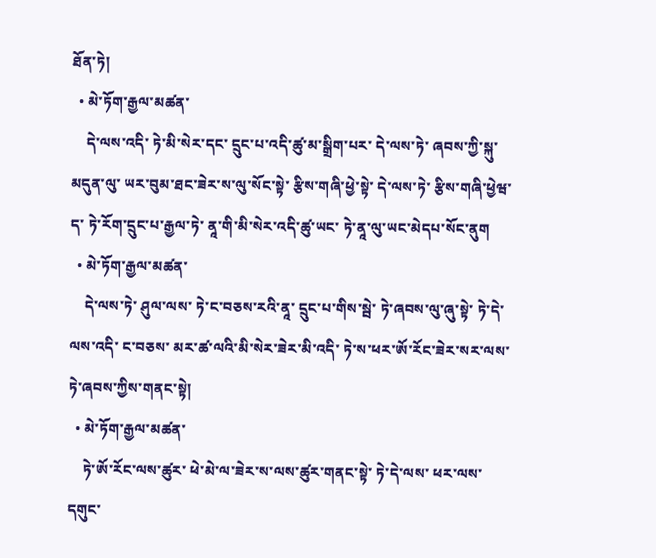ཐོན་ཏེ།
  • མེ་ཏོག་རྒྱལ་མཚན་
    དེ་ལས་འདི་ ཏེ་མི་སེར་དང་ དྲུང་པ་འདི་ཚུ་མ་སྒྲིག་པར་ དེ་ལས་ཏེ་ ཞབས་ཀྱི་སྐུ་མདུན་ལུ་ ཡར་བུམ་ཐང་ཟེར་ས་ལུ་སོང་སྟེ་ རྩིས་གཞི་ཕྱེ་སྟེ་ དེ་ལས་ཏེ་ རྩིས་གཞི་ཕྱེཝ་ད་ ཏེ་རོག་དྲུང་པ་རྒྱལ་ཏེ་ ནཱ་གི་མི་སེར་འདི་ཚུ་ཡང་ ཏེ་ནཱ་ལུ་ཡང་མེདཔ་སོང་ནུག
  • མེ་ཏོག་རྒྱལ་མཚན་
    དེ་ལས་ཏེ་ ཤུལ་ལས་ ཏེ་ང་བཅས་རའི་ནཱ་ དྲུང་པ་གིས་སྦེ་ ཏེ་ཞབས་ལུ་ཞུ་སྟེ་ ཏེ་དེ་ལས་འདི་ ང་བཅས་ མར་ཚ་ལའི་མི་སེར་ཟེར་མི་འདི་ ཏེ་ས་ཕར་ཨོ་རོང་ཟེར་སར་ལས་ ཏེ་ཞབས་ཀྱིས་གནང་སྟེ།
  • མེ་ཏོག་རྒྱལ་མཚན་
    ཏེ་ཨོ་རོང་ལས་ཚུར་ ཕེ་མེ་ལ་ཟེར་ས་ལས་ཚུར་གནང་སྟེ་ ཏེ་དེ་ལས་ ཕར་ལས་དགུང་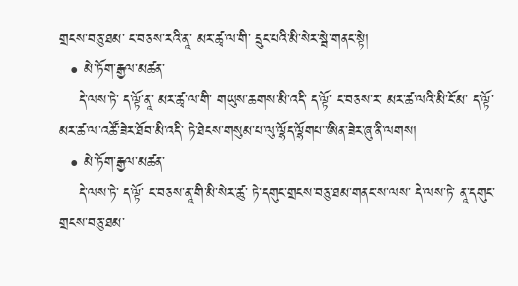གྲངས་བཅུ་ཐམ་ ང་བཅས་རའི་ནཱ་ མར་ཚྭ་ལ་གི་ དྲུང་པའི་མི་སེར་སྦེ་གནང་སྟེ།
  • མེ་ཏོག་རྒྱལ་མཚན་
    དེ་ལས་ཏེ་ ད་ལྟོ་ནཱ་ མར་ཚྭ་ལ་གི་ གཡུས་ཆགས་མི་འདི་ ད་ལྟོ་ ང་བཅས་ར་ མར་ཚ་ལའི་མི་ངོ་མ་ ད་ལྟོ་ མར་ཚ་ལ་འཚོ་ཟེར་ཐོབ་མི་འདི་ ཏེ་ཐེངས་གསུམ་པ་ལུ་ལྷོད་ལྷོགཔ་་ཨིན་ཟེར་ཞུ་ནི་ལགས།
  • མེ་ཏོག་རྒྱལ་མཚན་
    དེ་ལས་ཏེ་ ད་ལྟོ་ ང་བཅས་ནཱ་གི་མི་སེར་ཚུ་ ཏེ་དགུང་གྲངས་བཅུ་ཐམ་གནང་ས་ལས་ དེ་ལས་ཏེ་ ནཱ་དགུང་གྲངས་བཅུ་ཐམ་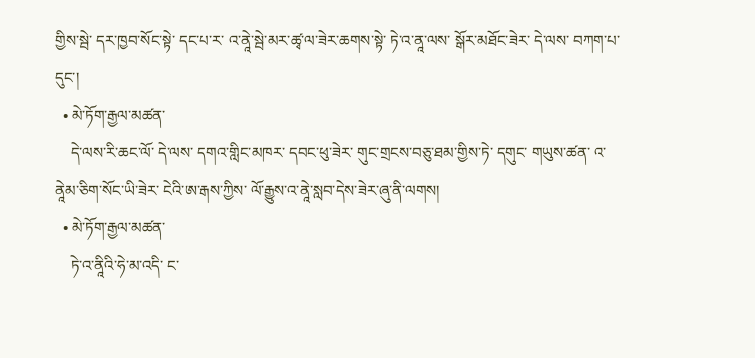གྱིས་སྦེ་ དར་ཁྱབ་སོང་སྟེ་ དང་པ་ར་ འ་ནཱེ་སྦེ་མར་ཚྭ་ལ་ཟེར་ཆགས་སྟེ་ ཏེ་འ་ནཱ་ལས་ སྒོར་མཐོང་ཟེར་ དེ་ལས་ བཀག་པ་དུང་།
  • མེ་ཏོག་རྒྱལ་མཚན་
    དེ་ལས་རི་ཆང་ལོ་ དེ་ལས་ དགའ་གླིང་མཁར་ དབང་ཕུ་ཟེར་ གུང་གྲངས་བཅུ་ཐམ་གྱིས་ཏེ་ དགུང་ གཡུས་ཚན་ འ་ནཱེམ་ཅིག་སོང་ཡི་ཟེར་ ངེའི་ཨ་རྒས་ཀྱིས་ ལོ་རྒྱུས་འ་ནཱེ་སླབ་དེས་ཟེར་ཞུ་ནི་ལགས།
  • མེ་ཏོག་རྒྱལ་མཚན་
    ཏེ་འ་ནཱིའི་ཧེ་མ་འདི་ ང་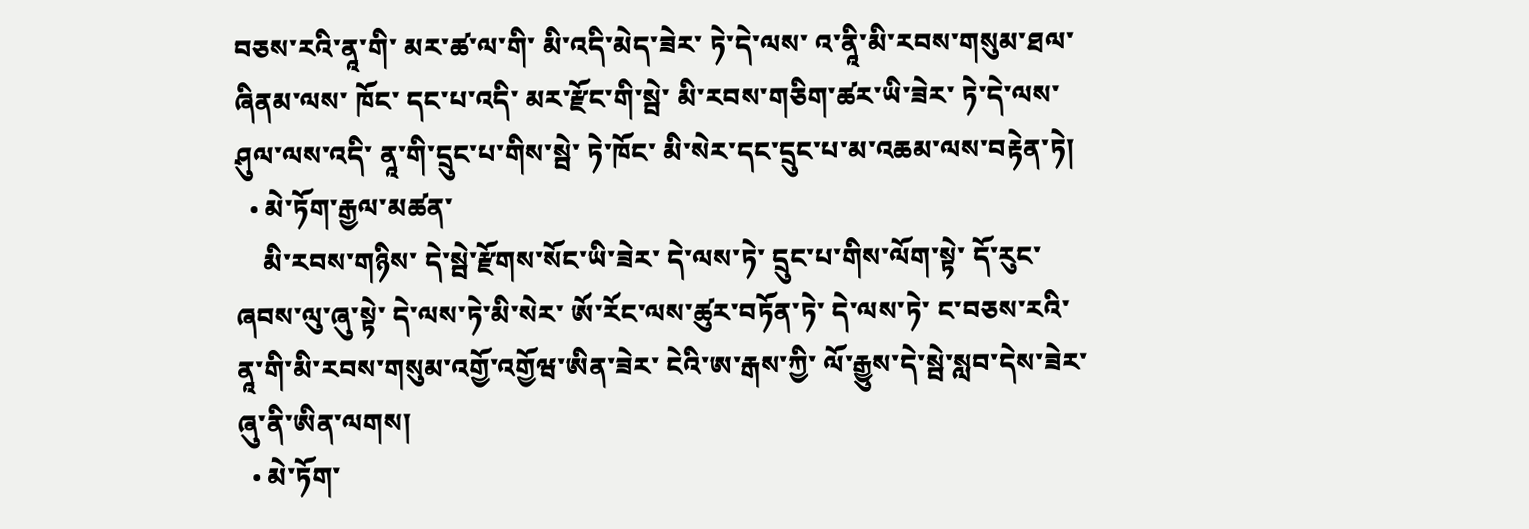བཅས་རའི་ནཱ་གི་ མར་ཚ་ལ་གི་ མི་འདི་མེད་ཟེར་ ཏེ་དེ་ལས་ འ་ནཱི་མི་རབས་གསུམ་ཐལ་ཞིནམ་ལས་ ཁོང་ དང་པ་འདི་ མར་རྫོང་གི་སྦེ་ མི་རབས་གཅིག་ཚར་ཡི་ཟེར་ ཏེ་དེ་ལས་ཤུལ་ལས་འདི་ ནཱ་གི་དྲུང་པ་གིས་སྦེ་ ཏེ་ཁོང་ མི་སེར་དང་དྲུང་པ་མ་འཆམ་ལས་བརྟེན་ཏེ།
  • མེ་ཏོག་རྒྱལ་མཚན་
    མི་རབས་གཉིས་ དེ་སྦེ་རྫོགས་སོང་ཡི་ཟེར་ དེ་ལས་ཏེ་ དྲུང་པ་གིས་ལོག་སྟེ་ དོ་རུང་ ཞབས་ལུ་ཞུ་སྟེ་ དེ་ལས་ཏེ་མི་སེར་ ཨོ་རོང་ལས་ཚུར་བཏོན་ཏེ་ དེ་ལས་ཏེ་ ང་བཅས་རའི་ ནཱ་གི་མི་རབས་གསུམ་འགྱོ་འགྱོཝ་ཨིན་ཟེར་ ངེའི་ཨ་རྒས་ཀྱི་ ལོ་རྒྱུས་དེ་སྦེ་སླབ་དེས་ཟེར་ ཞུ་ནི་ཨིན་ལགས།
  • མེ་ཏོག་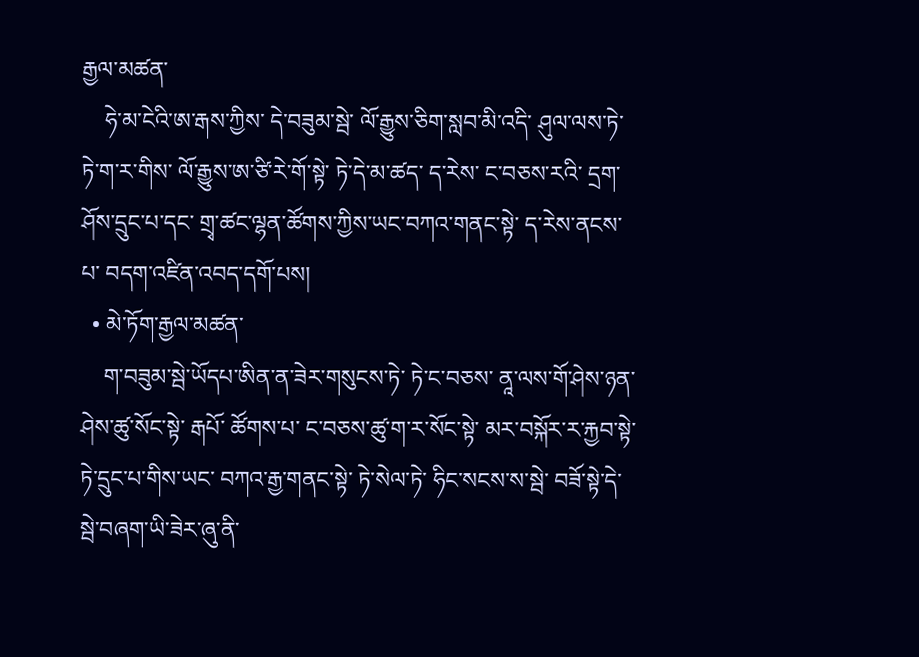རྒྱལ་མཚན་
    ཧེ་མ་ངེའི་ཨ་རྒས་ཀྱིས་ དེ་བཟུམ་སྦེ་ ལོ་རྒྱུས་ཅིག་སླབ་མི་འདི་ ཤུལ་ལས་ཏེ་ ཏེ་ག་ར་གིས་ ལོ་རྒྱུས་ཨ་ཙི་རེ་གོ་སྟེ་ ཏེ་དེ་མ་ཚད་ ད་རེས་ ང་བཅས་རའི་ དྲག་ཤོས་དྲུང་པ་དང་ གྲྭ་ཚང་ལྷན་ཚོགས་ཀྱིས་ཡང་བཀའ་གནང་སྟེ་ ད་རེས་ནངས་པ་ བདག་འཛིན་འབད་དགོ་པས།
  • མེ་ཏོག་རྒྱལ་མཚན་
    ག་བཟུམ་སྦེ་ཡོདཔ་ཨིན་ན་ཟེར་གསུངས་ཏེ་ ཏེ་ང་བཅས་ ནཱ་ལས་གོ་ཤེས་ཉན་ཤེས་ཚུ་སོང་སྟེ་ རྒཔོ་ ཚོགས་པ་ ང་བཅས་ཚུ་ག་ར་སོང་སྟེ་ མར་བསྐོར་ར་རྐྱབ་སྟེ་ ཏེ་དྲུང་པ་གིས་ཡང་ བཀའ་རྒྱ་གནང་སྟེ་ ཏེ་སེལ་ཏེ་ ཧིང་སངས་ས་སྦེ་ བཟོ་སྟེ་དེ་སྦེ་བཞག་ཡི་ཟེར་ཞུ་ནི་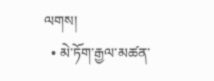ལགས།
  • མེ་ཏོག་རྒྱལ་མཚན་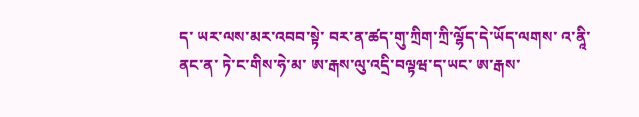ད་ ཡར་ལས་མར་འབབ་སྟེ་ བར་ན་ཚད་གུ་ཀྲིག་ཀྲི་ལྷོད་དེ་ཡོད་ལགས་ འ་ནཱི་ནང་ན་ ཏེ་ང་གིས་ཧེ་མ་ ཨ་རྒས་ལུ་འདྲི་བལྟཝ་ད་ཡང་ ཨ་རྒས་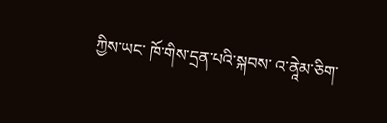ཀྱིས་ཡང་ ཁོ་གིས་དྲན་པའི་སྐབས་ འ་ནཱེམ་ཅིག་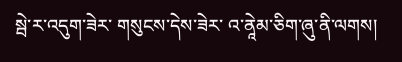སྦེ་ར་འདུག་ཟེར་ གསུངས་དེས་ཟེར་ འ་ནཱེམ་ཅིག་ཞུ་ནི་ལགས།